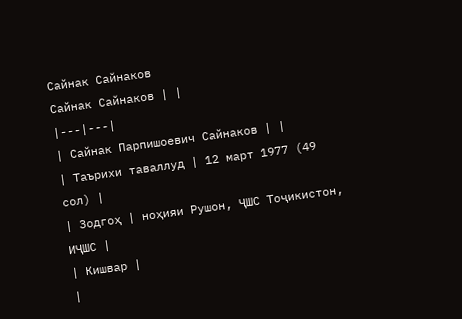Сайнак Сайнаков
Сайнак Сайнаков | |
|---|---|
| Сайнак Парпишоевич Сайнаков | |
| Таърихи таваллуд | 12 март 1977 (49 сол) |
| Зодгоҳ | ноҳияи Рушон, ҶШС Тоҷикистон, ИҶШС |
| Кишвар |
|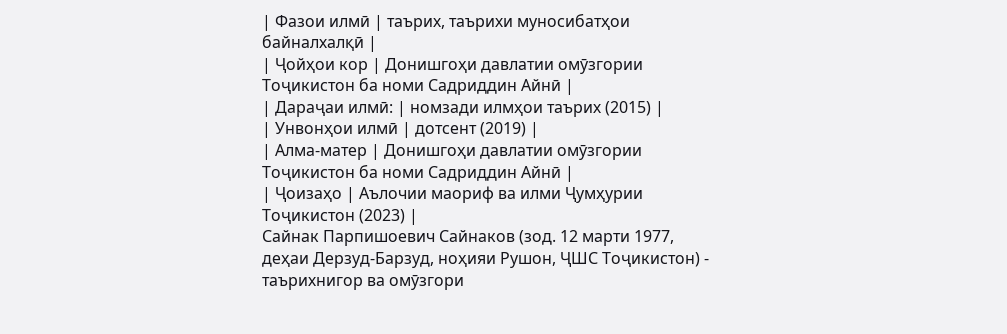| Фазои илмӣ | таърих, таърихи муносибатҳои байналхалқӣ |
| Ҷойҳои кор | Донишгоҳи давлатии омӯзгории Тоҷикистон ба номи Садриддин Айнӣ |
| Дараҷаи илмӣ: | номзади илмҳои таърих (2015) |
| Унвонҳои илмӣ | дотсент (2019) |
| Алма-матер | Донишгоҳи давлатии омӯзгории Тоҷикистон ба номи Садриддин Айнӣ |
| Ҷоизаҳо | Аълочии маориф ва илми Ҷумҳурии Тоҷикистон (2023) |
Сайнак Парпишоевич Сайнаков (зод. 12 марти 1977, деҳаи Дерзуд-Барзуд, ноҳияи Рушон, ҶШС Тоҷикистон) - таърихнигор ва омӯзгори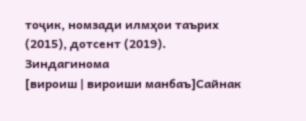тоҷик, номзади илмҳои таърих (2015), дотсент (2019).
Зиндагинома
[вироиш | вироиши манбаъ]Сайнак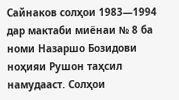Сайнаков солҳои 1983—1994 дар мактаби миёнаи № 8 ба номи Назаршо Бозидови ноҳияи Рушон таҳсил намудааст. Солҳои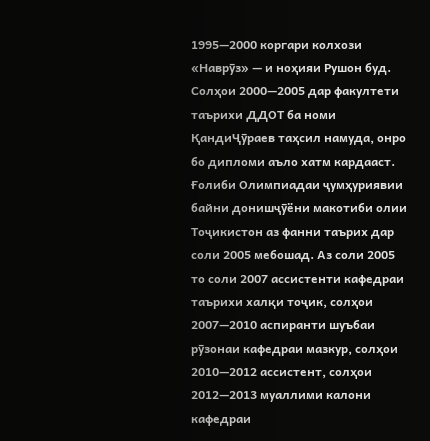1995—2000 коргари колхози «Наврӯз» — и ноҳияи Рушон буд. Солҳои 2000—2005 дар факултети таърихи ДДОТ ба номи ҚандиҶӯраев таҳсил намуда, онро бо дипломи аъло хатм кардааст. Ғолиби Олимпиадаи ҷумҳуриявии байни донишҷӯёни макотиби олии Тоҷикистон аз фанни таърих дар соли 2005 мебошад. Аз соли 2005 то соли 2007 ассистенти кафедраи таърихи халқи тоҷик, солҳои 2007—2010 аспиранти шуъбаи рӯзонаи кафедраи мазкур, солҳои 2010—2012 ассистент, солҳои 2012—2013 муаллими калони кафедраи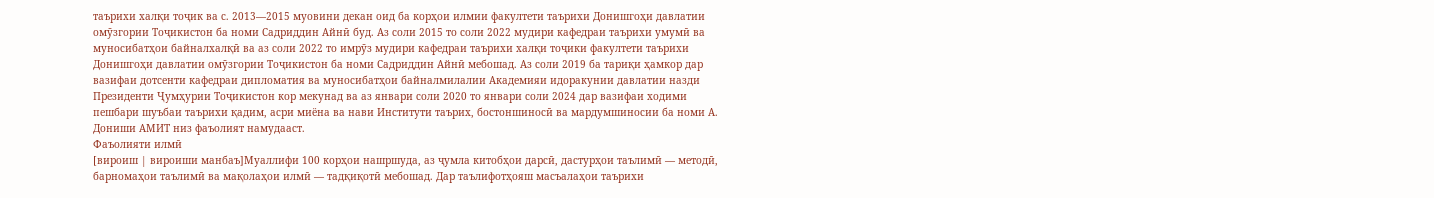таърихи халқи тоҷик ва с. 2013—2015 муовини декан оид ба корҳои илмии факултети таърихи Донишгоҳи давлатии омӯзгории Тоҷикистон ба номи Садриддин Айнӣ буд. Аз соли 2015 то соли 2022 мудири кафедраи таърихи умумӣ ва муносибатҳои байналхалқӣ ва аз соли 2022 то имрӯз мудири кафедраи таърихи халқи тоҷики факултети таърихи Донишгоҳи давлатии омӯзгории Тоҷикистон ба номи Садриддин Айнӣ мебошад. Аз соли 2019 ба тариқи ҳамкор дар вазифаи дотсенти кафедраи дипломатия ва муносибатҳои байналмилалии Академияи идоракунии давлатии назди Президенти Ҷумҳурии Тоҷикистон кор мекунад ва аз январи соли 2020 то январи соли 2024 дар вазифаи ходими пешбари шуъбаи таърихи қадим, асри миёна ва нави Институти таърих, бостоншиносӣ ва мардумшиносии ба номи А. Дониши АМИТ низ фаъолият намудааст.
Фаъолияти илмӣ
[вироиш | вироиши манбаъ]Муаллифи 100 корҳои нашршуда, аз ҷумла китобҳои дарсӣ, дастурҳои таълимӣ — методӣ, барномаҳои таълимӣ ва мақолаҳои илмӣ — тадқиқотӣ мебошад. Дар таълифотҳояш масъалаҳои таърихи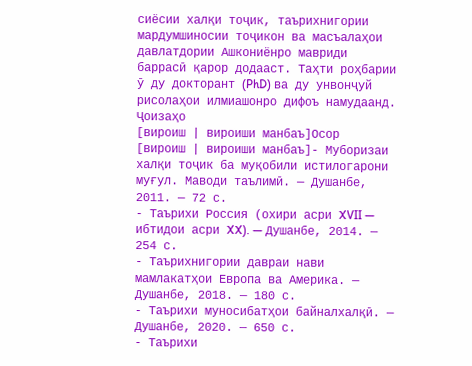сиёсии халқи тоҷик, таърихнигории мардумшиносии тоҷикон ва масъалаҳои давлатдории Ашкониёнро мавриди баррасӣ қарор додааст. Таҳти роҳбарии ӯ ду докторант (PhD) ва ду унвонҷуй рисолаҳои илмиашонро дифоъ намудаанд.
Ҷоизаҳо
[вироиш | вироиши манбаъ]Осор
[вироиш | вироиши манбаъ]- Муборизаи халқи тоҷик ба муқобили истилогарони муғул. Маводи таълимӣ. — Душанбе, 2011. — 72 с.
- Таърихи Россия (охири асри XVII — ибтидои асри XX). — Душанбе, 2014. — 254 с.
- Таърихнигории давраи нави мамлакатҳои Европа ва Америка. — Душанбе, 2018. — 180 с.
- Таърихи муносибатҳои байналхалқӣ. — Душанбе, 2020. — 650 с.
- Таърихи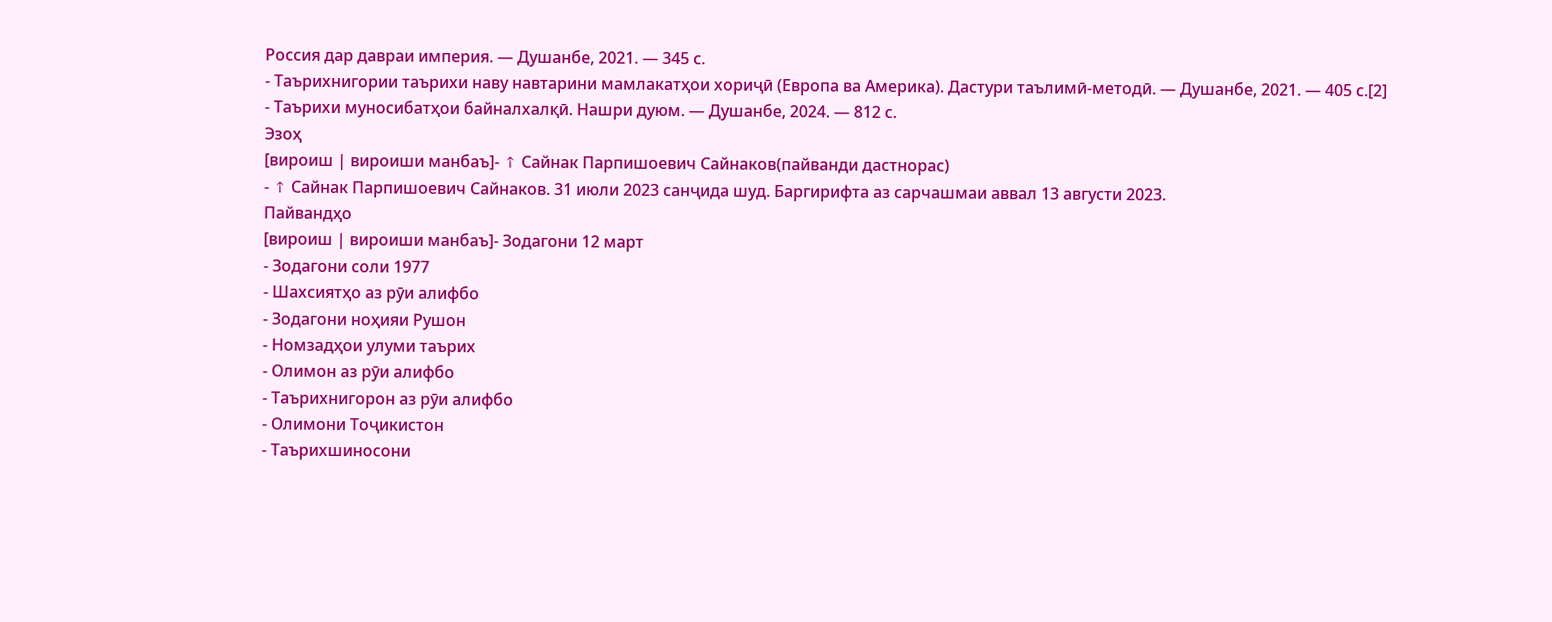Россия дар давраи империя. — Душанбе, 2021. — 345 с.
- Таърихнигории таърихи наву навтарини мамлакатҳои хориҷӣ (Европа ва Америка). Дастури таълимӣ-методӣ. — Душанбе, 2021. — 405 с.[2]
- Таърихи муносибатҳои байналхалқӣ. Нашри дуюм. — Душанбе, 2024. — 812 с.
Эзоҳ
[вироиш | вироиши манбаъ]- ↑ Сайнак Парпишоевич Сайнаков(пайванди дастнорас)
- ↑ Сайнак Парпишоевич Сайнаков. 31 июли 2023 санҷида шуд. Баргирифта аз сарчашмаи аввал 13 августи 2023.
Пайвандҳо
[вироиш | вироиши манбаъ]- Зодагони 12 март
- Зодагони соли 1977
- Шахсиятҳо аз рӯи алифбо
- Зодагони ноҳияи Рушон
- Номзадҳои улуми таърих
- Олимон аз рӯи алифбо
- Таърихнигорон аз рӯи алифбо
- Олимони Тоҷикистон
- Таърихшиносони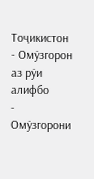Тоҷикистон
- Омӯзгорон аз рӯи алифбо
- Омӯзгорони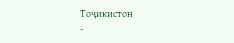Тоҷикистон
-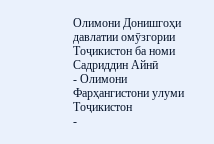Олимони Донишгоҳи давлатии омӯзгории Тоҷикистон ба номи Садриддин Айнӣ
- Олимони Фарҳангистони улуми Тоҷикистон
-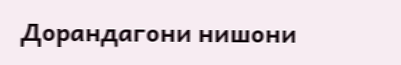Дорандагони нишони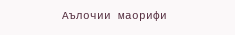Аълочии маорифи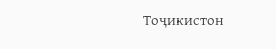Тоҷикистон